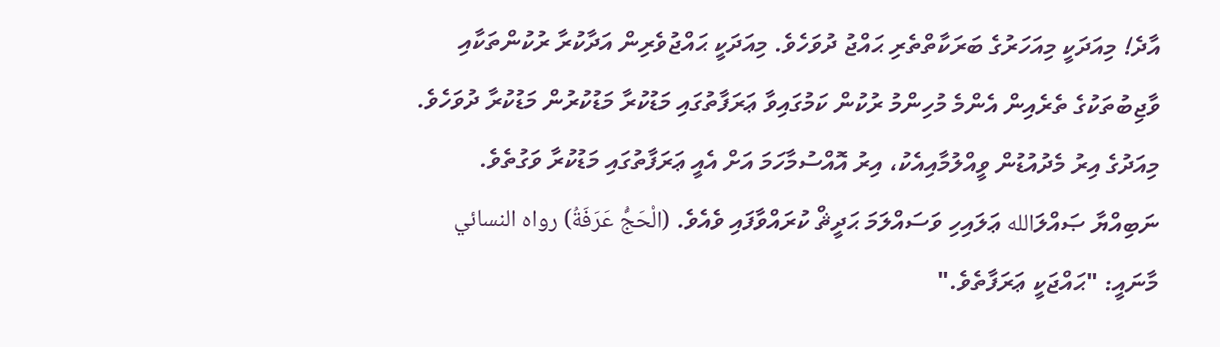އާދެ! މިއަދަކީ މިއަހަރުގެ ބަރަކާތްތެރި ޙައްޖު ދުވަހެވެ. މިއަދަކީ ޙައްޖުވެރިން އަދާކުރާ ރުކުންތަކާއި ވާޖިބުތަކުގެ ތެރެއިން އެންމެ މުހިންމު ރުކުން ކަމުގައިވާ ޢަރަފާތުގައި މަޑުކުރާ މަޑުކުރުން މަޑުކުރާ ދުވަހެވެ. މިއަދުގެ އިރު މެދުއުޑުން ވީއްލުމާއިއެކު، އިރު އޮއްސުމާހަމަ އަށް އެއީ ޢަރަފާތުގައި މަޑުކުރާ ވަގުތެވެ.
ނަބިއްޔާ ޞައްލަالله ޢަލައިހި ވަސައްލަމަ ޙަދީޘް ކުރައްވާފައި ވެއެވެ. (الْحَجُّ عَرَفَةُ) رواه النسائي މާނައީ: "ޙައްޖަކީ ޢަރަފާތެވެ."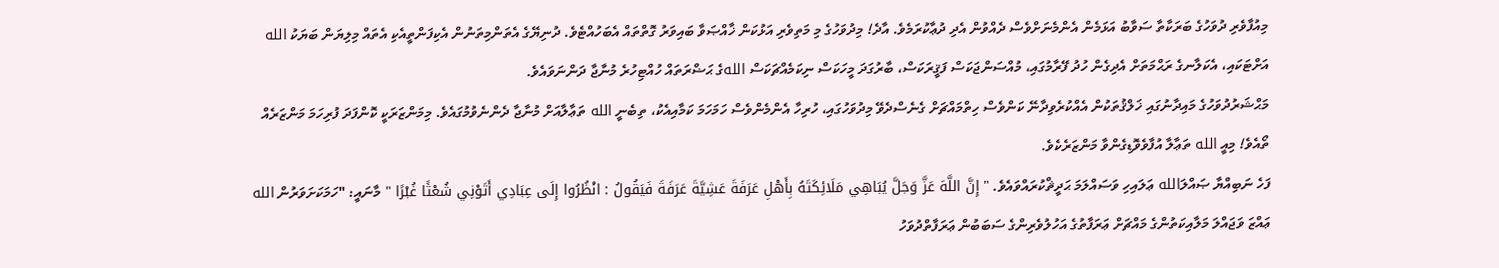މިއުފާވެރި ދުވަހުގެ ބަރަކާތާ ސަވާބު އަޅަމެން އެންމެނަށްވެސް ދެއްވުން އެދި ދުޢާކުރަމެވެ. އާދެ! މިދުވަހުގެ މި މަތިވެރި އަޅުކަން ޚާއްޞަވާ ބައިވަރު ގޮތްތައް އެބަހުއްޓެވެ. ދުނިޔޭގެ އެތަންމިތަނުން އެކިފަންތީއެކި އެތައް މިލިޔަން ބަޔަކު الله އަށްޓަކައި، އެކަލާނގެ ރަޙްމަތަށް އެދިގެން ހުދު ފޭރާމުގައި، މުއްސަންޖަކަސް ފަޤީރަކަސް، ބާރުގަދަ މީހަކަސް ނިކަމެއްޗަކަސް اللهގެ ޙަޟްރަތައް ހުއްޓިހުރެ މުނާޖާ ދަންނަވައެވެ.
މަޙްޝަރުދުވަހުގެ މައިދާނުގައި ޚަލްޤުތަކުން އެއްކުރެވިދާނޭ ކަންވެސް ހިތްމައްޗަށް ގެނެސްދެވޭ މިދުވަހުގައި، ހުރިހާ އެންމެންވެސް ހަމަހަމަ ކަމާއިއެކު، ތިބެނީ الله ތަޢާލާއަށް މުނާޖާ ދެންނެވުމުގައެވެ. މިމަންޒަރަކީ ކޮންފަދަ ފުރިހަމަ މަންޒަރެއް ތޯއެވެ! މިއީ الله ތަޢާލާ އުފާވެވޮޑިގެންވާ މަންޒަރެކެވެ.
ފަހެ ނަބިއްޔާ ޞައްލަالله ޢަލައިހި ވަސައްލަމަ ޙަދީޘްކުރައްވައެވެ. "إِنَّ اللَّهَ عَزَّ وَجَلَّ يُبَاهِي مَلَائِكَتَهُ بِأَهْلِ عَرَفَةَ عَشِيَّةَ عَرَفَةَ فَيَقُولُ : انْظُرُوا إِلَى عِبَادِي أَتَوْنِي شُعْثًا غُبْرًا " މާނައީ: "ހަމަކަށަވަރުން الله ޢައްޒަ ވަޖައްލަ މަލާއިކަތުންގެ މައްޗަށް ޢަރަފާތުގެ އަހުލުވެރިންގެ ސަބަބުން ޢަރަފާތްދުވަހު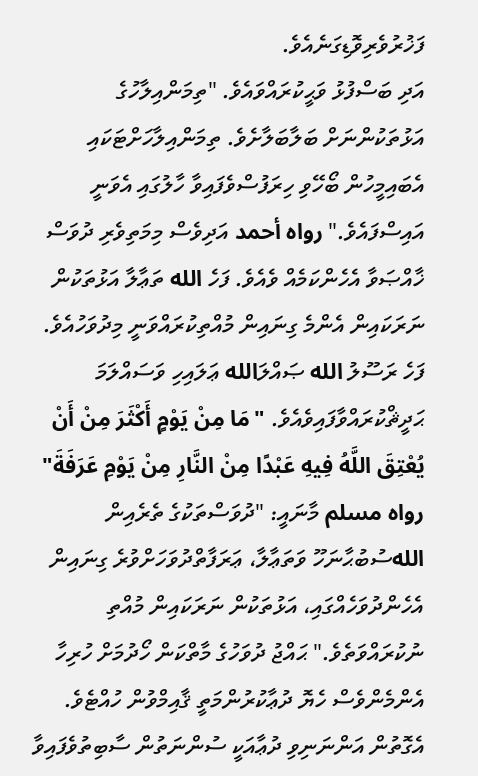ފަޚުރުވެރިވޮޑިގަނެއެވެ.
އަދި ބަސްފުޅު ވަޙީކުރައްވައެވެ. "ތިމަންއިލާހުގެ އަޅުތަކުންނަށް ބަލާބަލާށެވެ. ތިމަންއިލާހަށްޓަކައި އެބައިމީހުން ބޯހޭވި ހިރަފުސްވެފައިވާ ހާލުގައި އެވަނީ އައިސްފައެވެ." رواه أحمد އަދިވެސް މިމަތިވެރި ދުވަސް ޚާއްޞަވާ އެހެންކަމެއް ވެއެވެ. ފަހެ الله ތަޢާލާ އަޅުތަކުން ނަރަކައިން އެންމެ ގިނައިން މުއްތިކުރައްވަނީ މިދުވަހުއެވެ.
ފަހެ ރަސޫލު الله ޞައްލަالله ޢަލައިހި ވަސައްލަމަ ޙަދީޘްކުރައްވާފައިވެއެވެ. "مَا مِنْ يَوْمٍ أَكْثَرَ مِنْ أَنْ يُعْتِقَ اللَّهُ فِيهِ عَبْدًا مِنْ النَّارِ مِنْ يَوْمِ عَرَفَةَ" رواه مسلم މާނައީ: "ދުވަސްތަކުގެ ތެރެއިން اللهސުބުޙާނަހޫ ވަތަޢާލާ، ޢަރަފާތްދުވަހަށްވުރެ ގިނައިން އެހެންދުވަހެއްގައި، އަޅުތަކުން ނަރަކައިން މުއްތި ނުކުރައްވަތެވެ." ޙައްޖު ދުވަހުގެ މާތްކަން ހޯދުމަށް ހުރިހާ އެންމެންވެސް ހެޔޮ ދުޢާކުރުންމަތީ ޤާއިމްވުން ހުއްޓެވެ. އެގޮތުން އަންނަނިވި ދުޢާއަކީ ސުންނަތުން ސާބިތުވެފައިވާ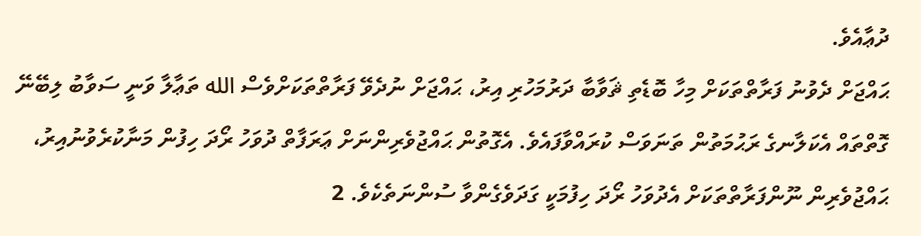ދުޢާއެވެ.
ޙައްޖަށް ދެވުނު ފަރާތްތަކަށް މިހާ ބޮޑެތި ޘަވާބާ ދަރުމަހުރި އިރު، ޙައްޖަށް ނުދެވޭ ފަރާތްތަކަށްވެސް الله ތަޢާލާ ވަނީ ސަވާބު ލިބޭނޭ ގޮތްތައް އެކަލާނގެ ރަޙުމަތުން ތަނަވަސް ކުރައްވާފައެވެ. އެގޮތުން ޙައްޖުވެރިންނަށް ޢަރަފާތް ދުވަހު ރޯދަ ހިފުން މަނާކުރެވުނުއިރު، ޙައްޖުވެރިން ނޫންފަރާތްތަކަށް އެދުވަހު ރޯދަ ހިފުމަކީ ގަދަވެގެންވާ ސުންނަތެކެވެ. 2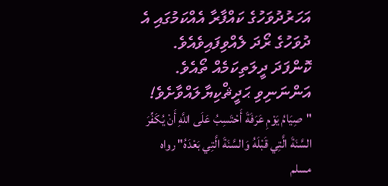އަހަރުދުވަހުގެ ކައްފާރާ އެއްކަމުގައި އެ ދުވަހުގެ ރޯދަ ލެއްވިފައިވެއެވެ. ކޮންފަދަ ދީލަތިކަމެއް ތޯއެވެ.
އަންނަނިވި ޙަދީޘްކިޔާލައްވާށެވެ! "صِيَامُ يَوْمِ عَرَفَةَ أَحْتَسِبُ عَلَى اللَّهِ أَنْ يُكَفِّرَ السَّنَةَ الَّتِي قَبْلَهُ وَالسَّنَةَ الَّتِي بَعْدَهُ" رواه مسلم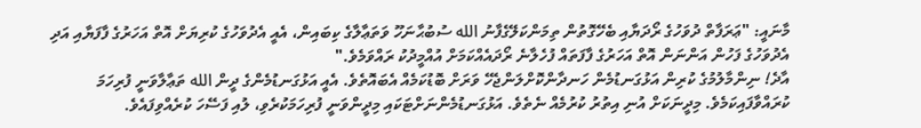މާނައީ: "ޢަރަފާތް ދުވަހުގެ ރޯދަޔާއި ބެހޭގޮތުން ތިމަންކަލޭގެފާނު الله ސުބުޙާނަހޫ ވަތަޢާލާގެ ކިބައިން، އެއީ އެދުވަހުގެ ކުރިޔަށް އޮތް އަހަރުގެ ފާފަޔާއި އަދި އެދުވަހުގެ ފަހުން އަންނަން އޮތް އަހަރުގެ ފާފަތައް ފުހެލާނެ ރޯދައެއްކަމަށް އުއްމީދުކު ރައްވަމެވެ."
އާދެ! ނިންމާލުމުގެ ކުރިން އަޅުގަނޑުމެން ހަނދާންކޮށްލަންޖެހޭ ވަރަށް ބޮޑުކަމެއް އެބައޮތެވެ. އެއީ އަޅުގަނޑުމެންގެ ދީން الله ތަޢާލާވަނީ ފުރިހަމަ ކުރައްވާފައިކަމެވެ. މިދީނަކަށް އުނި އިތުރު ކުރުމެއް ނެތެވެ. އަޅުގަނޑުމެންނަށްޓަކައި މިދީންވަނީ ފުރިހަމަކުރެވި، ލުއި ފަސޭހަ ކުރެއްވިފައެވެ.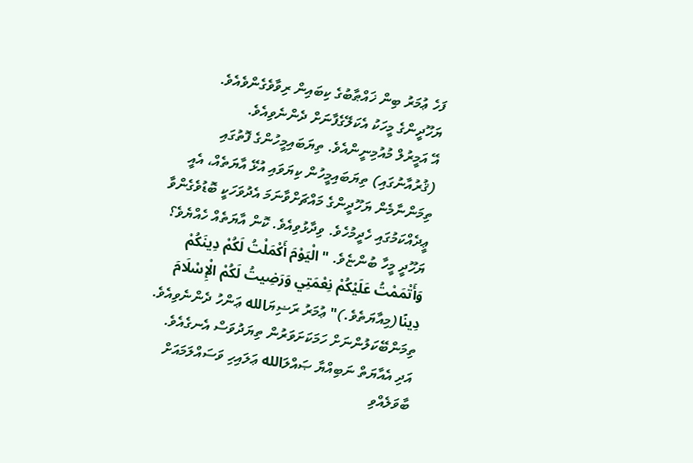ފަހެ ޢުމަރު ބިން ޚައްޠާބުގެ ކިބައިން ރިވާވެގެންވެއެވެ. ޔަހޫދީންގެ މީހަކު އެކަލޭގެފާނަށް ދެންނެވިއެވެ.
އޭ އަމީރުލް މުއުމިނީންއެވެ. ތިޔަބައިމީހުންގެ ފޮތުގައި (ޤުރުއާނުގައި) ތިޔަބައިމީހުން ކިޔަވައި އުޅޭ އާޔަތެއް، އެއީ ތިމަންނާމެން ޔަހޫދީންގެ މައްޗަށްވާނަމަ އެދުވަހަކީ ބޮޑުވެގެންވާ ޢީދެއްކަމުގައި ހެދީމުހެވެ. ވިދާޅުވިއެވެ. ކޮން އާޔަތެއް ހެއްޔެވެ؟ ޔަހޫދީ މީހާ ބުންޏެވެ. " الْيَوْمَ أَكْمَلْتُ لَكُمْ دِينَكُمْ وَأَتْمَمْتُ عَلَيْكُمْ نِعْمَتِي وَرَضِيتُ لَكُمْ الْإِسْلَامَ دِينًا(މިއާޔަތެވެ.)" ޢުމަރު ރަޟިޔަالله ޢަންހު ދެންނެވިއެވެ. ތިމަންބޭކަލުންނަށް ހަމަކަށަވަރުން ތިޔަދުވަސް އެނގެއެވެ.
އަދި އެއާޔަތް ނަބިއްޔާ ޞައްލަالله ޢަލައިހި ވަސައްލަމައަށް ބާވަލެއްވި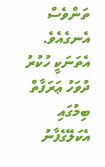ތަންވެސް އެނގެއެވެ. އެތަނަކީ ހުކުރު ދުވަހު ޢަރަފާތް ބިމުގައި އެކަލޭގެފާނު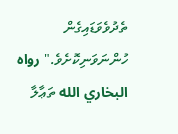ތެދުވެވަޑައިގެން ހުންނަވަނިކޮށެވެ." رواه البخاري الله ތަޢާލާ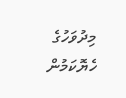މިދުވަހުގެ ހެޔޮކަމުން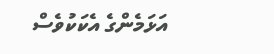އަޅަމެންގެ އެކަކުވެސް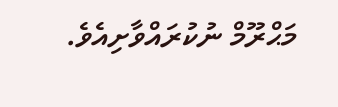މަޙްރޫމް ނުކުރައްވާށިއެވެ.